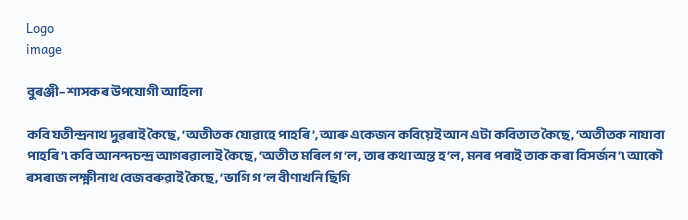Logo
image

বুৰঞ্জী– শাসকৰ উপযোগী আহিলা

কবি যতীন্দ্ৰনাথ দুৱৰাই কৈছে, ‘অতীতক যোৱাহে পাহৰি’, আৰু একেজন কবিয়েই আন এটা কবিতাত কৈছে, ‘অতীতক নাযাবা পাহৰি’৷ কবি আনন্দচন্দ্ৰ আগৰৱালাই কৈছে, ‘অতীত মৰিল গ’ল, তাৰ কথা অন্ত হ’ল, মনৰ পৰাই তাক কৰা বিসৰ্জন’৷ আকৌ ৰসৰাজ লক্ষ্ণীনাথ বেজবৰুৱাই কৈছে, ‘ভাগি গ’ল বীণাখনি ছিগি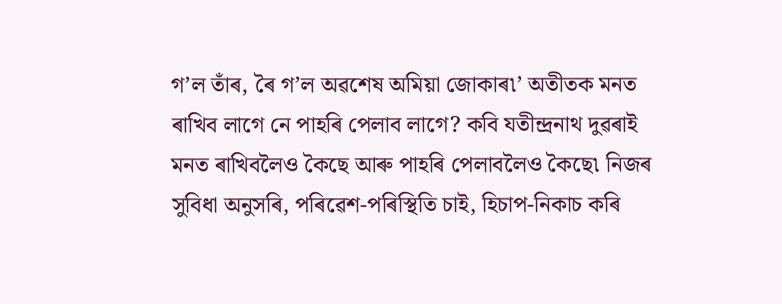গ’ল তাঁৰ, ৰৈ গ’ল অৱশেষ অমিয়া জোকাৰ৷’ অতীতক মনত  ৰাখিব লাগে নে পাহৰি পেলাব লাগে? কবি যতীন্দ্ৰনাথ দুৱৰাই মনত ৰাখিবলৈও কৈছে আৰু পাহৰি পেলাবলৈও কৈছে৷ নিজৰ সুবিধা অনুসৰি, পৰিৱেশ-পৰিস্থিতি চাই, হিচাপ-নিকাচ কৰি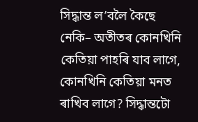সিদ্ধান্ত ল’বলৈ কৈছে নেকি– অতীতৰ কোনখিনি কেতিয়া পাহৰি যাব লাগে, কোনখিনি কেতিয়া মনত ৰাখিব লাগে? সিদ্ধান্তটো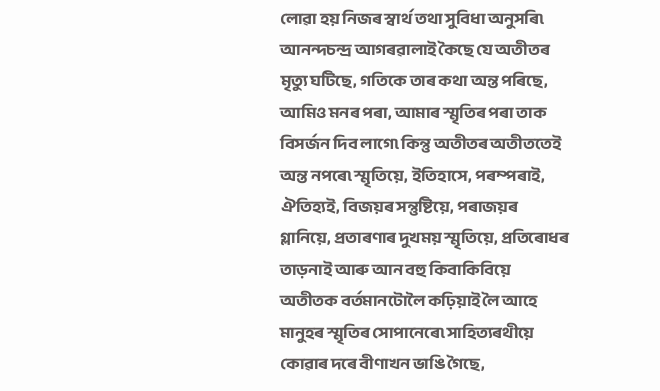লোৱা হয় নিজৰ স্বাৰ্থ তথা সুবিধা অনুসৰি৷ আনন্দচন্দ্ৰ আগৰৱালাই কৈছে যে অতীতৰ মৃত্যু ঘটিছে, গতিকে তাৰ কথা অন্ত পৰিছে, আমিও মনৰ পৰা, আমাৰ স্মৃতিৰ পৰা তাক বিসৰ্জন দিব লাগে৷ কিন্তু অতীতৰ অতীততেই অন্ত নপৰে৷ স্মৃতিয়ে, ইতিহাসে, পৰম্পৰাই, ঐতিহ্যই, বিজয়ৰ সন্তুষ্টিয়ে, পৰাজয়ৰ গ্লানিয়ে, প্ৰতাৰণাৰ দুখময় স্মৃতিয়ে, প্ৰতিৰোধৰ তাড়নাই আৰু আন বহু কিবাকিবিয়ে অতীতক বৰ্তমানটোলৈ কঢ়িয়াই লৈ আহে মানুহৰ স্মৃতিৰ সোপানেৰে৷ সাহিত্যৰথীয়ে কোৱাৰ দৰে বীণাখন ভাঙি গৈছে,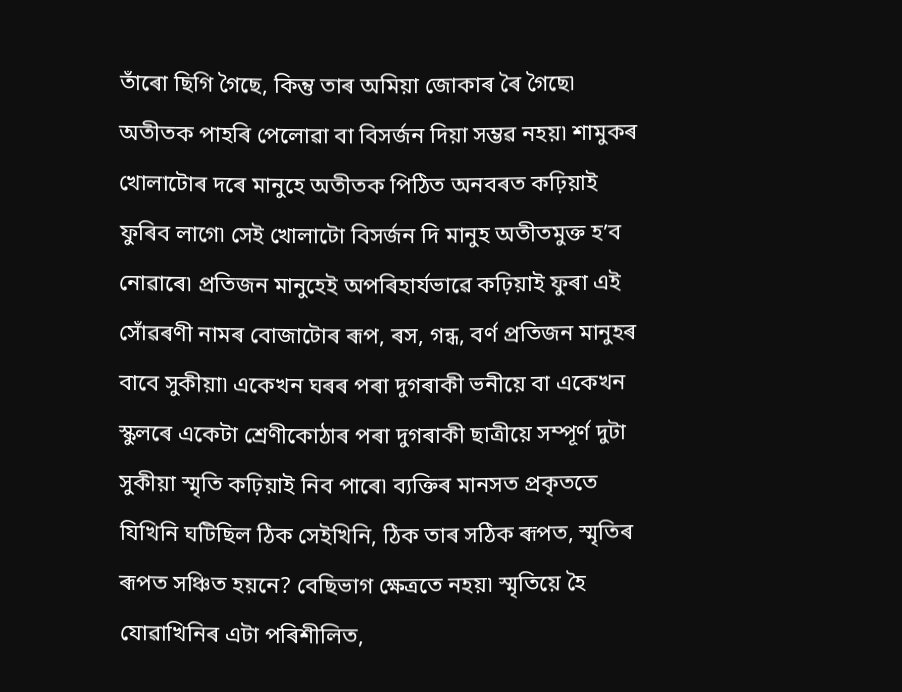তাঁৰো ছিগি গৈছে, কিন্তু তাৰ অমিয়া জোকাৰ ৰৈ গৈছে৷ অতীতক পাহৰি পেলোৱা বা বিসৰ্জন দিয়া সম্ভৱ নহয়৷ শামুকৰ খোলাটোৰ দৰে মানুহে অতীতক পিঠিত অনবৰত কঢ়িয়াই ফুৰিব লাগে৷ সেই খোলাটো বিসৰ্জন দি মানুহ অতীতমুক্ত হ’ব নোৱাৰে৷ প্ৰতিজন মানুহেই অপৰিহাৰ্যভাৱে কঢ়িয়াই ফুৰা এই সোঁৱৰণী নামৰ বোজাটোৰ ৰূপ, ৰস, গন্ধ, বৰ্ণ প্ৰতিজন মানুহৰ বাবে সুকীয়া৷ একেখন ঘৰৰ পৰা দুগৰাকী ভনীয়ে বা একেখন স্কুলৰে একেটা শ্ৰেণীকোঠাৰ পৰা দুগৰাকী ছাত্ৰীয়ে সম্পূৰ্ণ দুটা সুকীয়া স্মৃতি কঢ়িয়াই নিব পাৰে৷ ব্যক্তিৰ মানসত প্ৰকৃততে যিখিনি ঘটিছিল ঠিক সেইখিনি, ঠিক তাৰ সঠিক ৰূপত, স্মৃতিৰ ৰূপত সঞ্চিত হয়নে? বেছিভাগ ক্ষেত্ৰতে নহয়৷ স্মৃতিয়ে হৈ যোৱাখিনিৰ এটা পৰিশীলিত,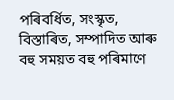পৰিবৰ্ধিত, সংস্কৃত, বিস্তাৰিত, সম্পাদিত আৰু বহু সময়ত বহু পৰিমাণে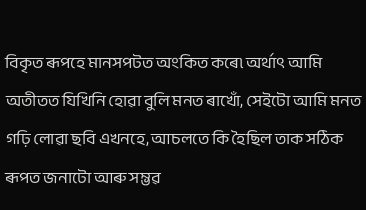বিকৃত ৰূপহে মানসপটত অংকিত কৰে৷ অৰ্থাৎ আমি অতীতত যিখিনি হোৱা বুলি মনত ৰাখোঁ, সেইটো আমি মনত গঢ়ি লোৱা ছবি এখনহে, আচলতে কি হৈছিল তাক সঠিক ৰূপত জনাটো আৰু সম্ভৱ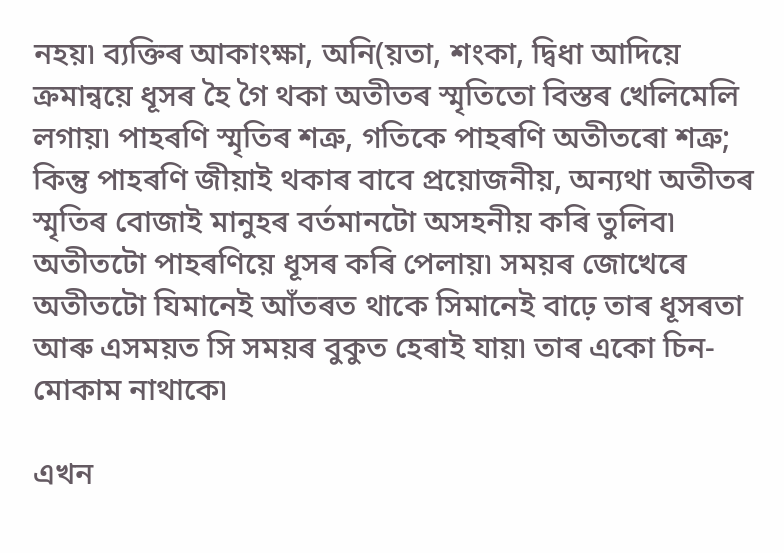নহয়৷ ব্যক্তিৰ আকাংক্ষা, অনি(য়তা, শংকা, দ্বিধা আদিয়ে ক্ৰমান্বয়ে ধূসৰ হৈ গৈ থকা অতীতৰ স্মৃতিতো বিস্তৰ খেলিমেলি লগায়৷ পাহৰণি স্মৃতিৰ শত্ৰু, গতিকে পাহৰণি অতীতৰো শত্ৰু; কিন্তু পাহৰণি জীয়াই থকাৰ বাবে প্ৰয়োজনীয়, অন্যথা অতীতৰ স্মৃতিৰ বোজাই মানুহৰ বৰ্তমানটো অসহনীয় কৰি তুলিব৷ অতীতটো পাহৰণিয়ে ধূসৰ কৰি পেলায়৷ সময়ৰ জোখেৰে অতীতটো যিমানেই আঁতৰত থাকে সিমানেই বাঢ়ে তাৰ ধূসৰতা আৰু এসময়ত সি সময়ৰ বুকুত হেৰাই যায়৷ তাৰ একো চিন-মোকাম নাথাকে৷

এখন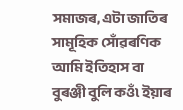সমাজৰ, এটা জাতিৰ সামূহিক সোঁৱৰণিক আমি ইতিহাস বা বুৰঞ্জী বুলি কওঁ৷ ইয়াৰ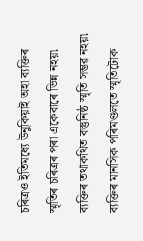চৰিত্ৰও ইতিমধ্যে উনুকিয়াই অহা ব্যক্তিৰ স্মৃতিৰ চৰিত্ৰৰ পৰা একেবাৰে ভিন্ন নহয়৷ ব্যক্তিৰ তথাকথিত বস্তুনিষ্ঠ স্মৃতি সম্ভৱ নহয়৷ ব্যক্তিৰ মানসিক পৰিমণ্ডলতে স্মৃতিটোক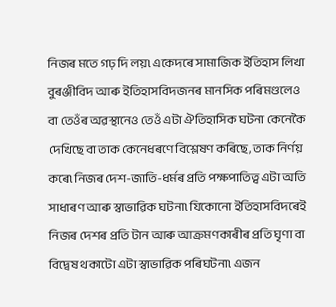নিজৰ মতে গঢ় দি লয়৷ একেদৰে সামাজিক ইতিহাস লিখা বুৰঞ্জীবিদ আৰু ইতিহাসবিদজনৰ মানসিক পৰিমণ্ডলেও বা তেওঁৰ অৱস্থানেও তেওঁ এটা ঐতিহাসিক ঘটনা কেনেকৈ দেখিছে বা তাক কেনেধৰণে বিশ্লেষণ কৰিছে, তাক নিৰ্ণয় কৰে৷ নিজৰ দেশ-জাতি-ধৰ্মৰ প্ৰতি পক্ষপাতিত্ব এটা অতি সাধাৰণ আৰু স্বাভাৱিক ঘটনা৷ যিকোনো ইতিহাসবিদৰেই নিজৰ দেশৰ প্ৰতি টান আৰু আক্ৰমণকাৰীৰ প্ৰতি ঘৃণা বা বিদ্বেষ থকাটো এটা স্বাভাৱিক পৰিঘটনা৷ এজন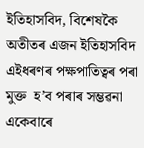ইতিহাসবিদ, বিশেষকৈ অতীতৰ এজন ইতিহাসবিদ এইধৰণৰ পক্ষপাতিত্বৰ পৰা মুক্ত  হ’ব পৰাৰ সম্ভৱনা একেবাৰে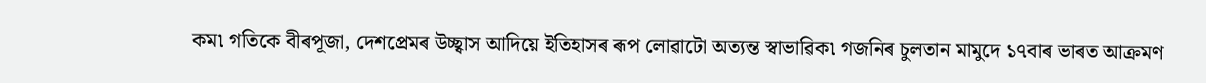কম৷ গতিকে বীৰপূজা, দেশপ্ৰেমৰ উচ্ছ্বাস আদিয়ে ইতিহাসৰ ৰূপ লোৱাটো অত্যন্ত স্বাভাৱিক৷ গজনিৰ চুলতান মামুদে ১৭বাৰ ভাৰত আক্ৰমণ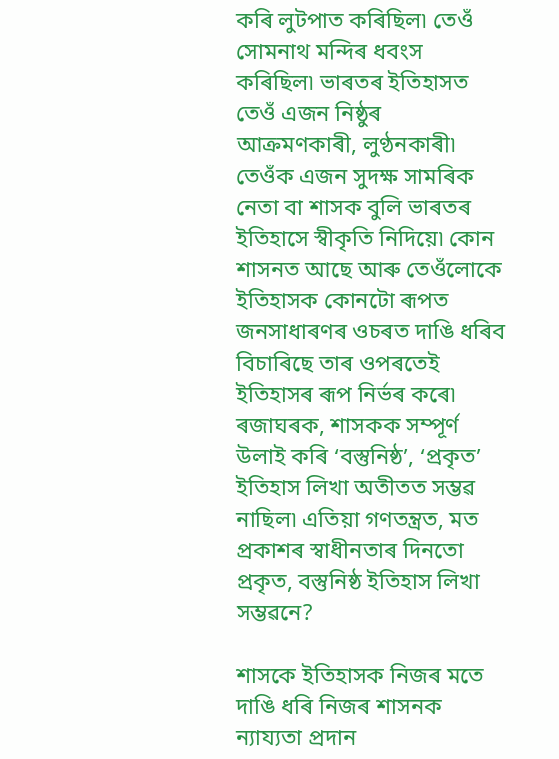কৰি লুটপাত কৰিছিল৷ তেওঁ সোমনাথ মন্দিৰ ধবংস কৰিছিল৷ ভাৰতৰ ইতিহাসত তেওঁ এজন নিষ্ঠুৰ আক্ৰমণকাৰী, লুণ্ঠনকাৰী৷ তেওঁক এজন সুদক্ষ সামৰিক নেতা বা শাসক বুলি ভাৰতৰ ইতিহাসে স্বীকৃতি নিদিয়ে৷ কোন শাসনত আছে আৰু তেওঁলোকে ইতিহাসক কোনটো ৰূপত জনসাধাৰণৰ ওচৰত দাঙি ধৰিব বিচাৰিছে তাৰ ওপৰতেই ইতিহাসৰ ৰূপ নিৰ্ভৰ কৰে৷ ৰজাঘৰক, শাসকক সম্পূৰ্ণ উলাই কৰি ‘বস্তুনিষ্ঠ’, ‘প্ৰকৃত’ ইতিহাস লিখা অতীতত সম্ভৱ নাছিল৷ এতিয়া গণতন্ত্ৰত, মত প্ৰকাশৰ স্বাধীনতাৰ দিনতো প্ৰকৃত, বস্তুনিষ্ঠ ইতিহাস লিখা সম্ভৱনে?

শাসকে ইতিহাসক নিজৰ মতে দাঙি ধৰি নিজৰ শাসনক ন্যায্যতা প্ৰদান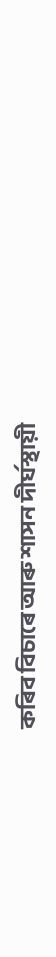কৰিব বিচাৰে আৰু শাসন দীৰ্ঘস্থায়ী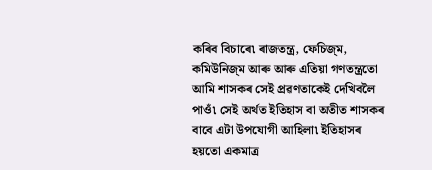কৰিব বিচাৰে৷ ৰাজতন্ত্ৰ, ফেচিজ্‌ম, কমিউনিজ্‌ম আৰু আৰু এতিয়া গণতন্ত্ৰতো আমি শাসকৰ সেই প্ৰৱণতাকেই দেখিবলৈ পাওঁ৷ সেই অৰ্থত ইতিহাস বা অতীত শাসকৰ বাবে এটা উপযোগী আহিলা৷ ইতিহাসৰ হয়তো একমাত্ৰ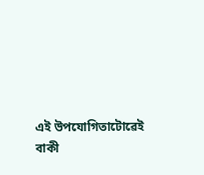এই উপযোগিতাটোৱেই বাকী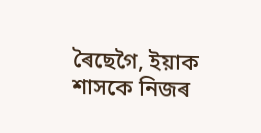ৰৈছেগৈ, ইয়াক শাসকে নিজৰ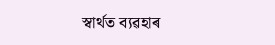স্বাৰ্থত ব্যৱহাৰ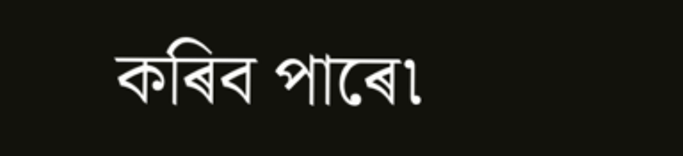কৰিব পাৰে৷